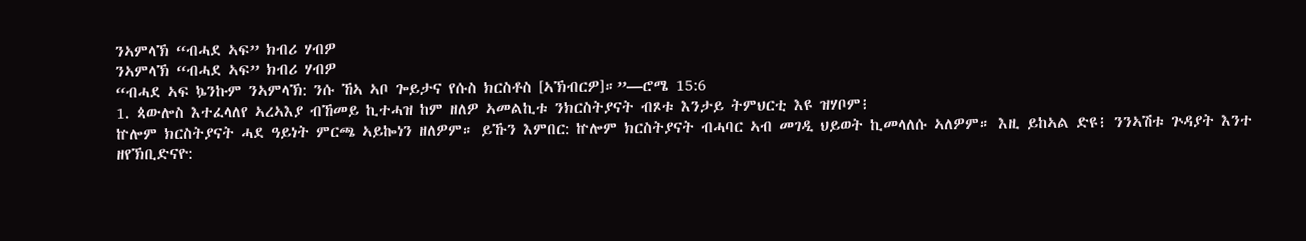ንኣምላኽ “ብሓደ ኣፍ” ክብሪ ሃብዎ
ንኣምላኽ “ብሓደ ኣፍ” ክብሪ ሃብዎ
“ብሓደ ኣፍ ኴንኩም ንኣምላኽ: ንሱ ኸኣ ኣቦ ጐይታና የሱስ ክርስቶስ [ኣኽብርዎ]።”—ሮሜ 15:6
1. ጳውሎስ እተፈላለየ ኣረኣእያ ብኸመይ ኪተሓዝ ከም ዘለዎ ኣመልኪቱ ንክርስትያናት ብጾቱ እንታይ ትምህርቲ እዩ ዝሃቦም፧
ኵሎም ክርስትያናት ሓደ ዓይነት ምርጫ ኣይኰነን ዘለዎም። ይኹን እምበር: ኵሎም ክርስትያናት ብሓባር ኣብ መገዲ ህይወት ኪመላለሱ ኣለዎም። እዚ ይከኣል ድዩ፧ ንንኣሽቱ ጕዳያት እንተ ዘየኽቢድናዮ: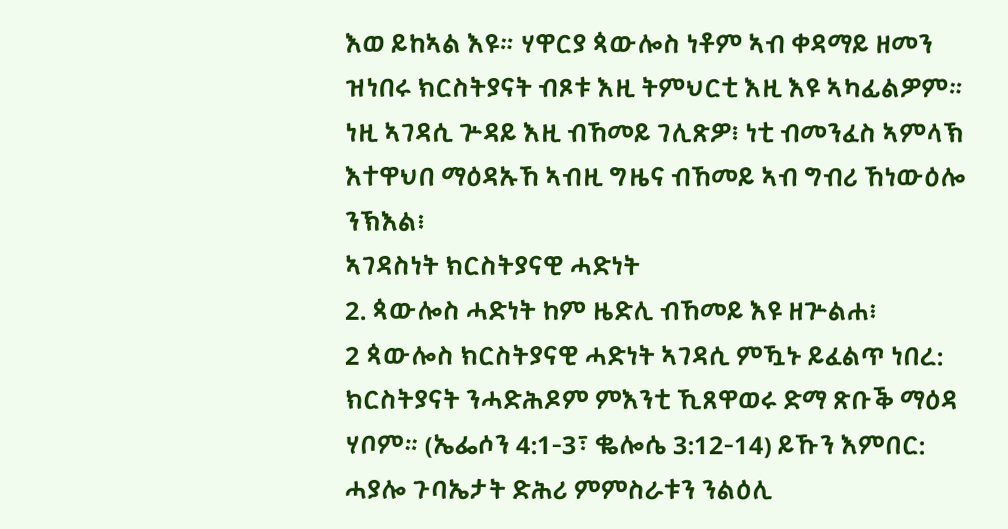እወ ይከኣል እዩ። ሃዋርያ ጳውሎስ ነቶም ኣብ ቀዳማይ ዘመን ዝነበሩ ክርስትያናት ብጾቱ እዚ ትምህርቲ እዚ እዩ ኣካፊልዎም። ነዚ ኣገዳሲ ጕዳይ እዚ ብኸመይ ገሊጽዎ፧ ነቲ ብመንፈስ ኣምላኽ እተዋህበ ማዕዳኡኸ ኣብዚ ግዜና ብኸመይ ኣብ ግብሪ ኸነውዕሎ ንኽእል፧
ኣገዳስነት ክርስትያናዊ ሓድነት
2. ጳውሎስ ሓድነት ከም ዜድሊ ብኸመይ እዩ ዘጕልሐ፧
2 ጳውሎስ ክርስትያናዊ ሓድነት ኣገዳሲ ምዃኑ ይፈልጥ ነበረ: ክርስትያናት ንሓድሕዶም ምእንቲ ኺጸዋወሩ ድማ ጽቡቕ ማዕዳ ሃቦም። (ኤፌሶን 4:1-3፣ ቈሎሴ 3:12-14) ይኹን እምበር: ሓያሎ ጉባኤታት ድሕሪ ምምስራቱን ንልዕሊ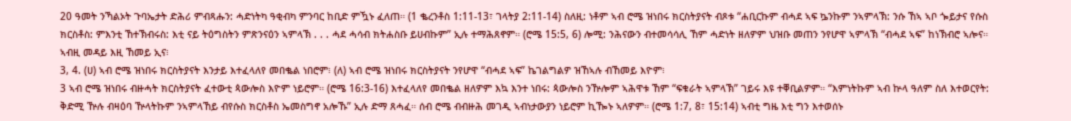20 ዓመት ንኻልኦት ጉባኤታት ድሕሪ ምብጻሑን: ሓድነትካ ዓቂብካ ምንባር ከቢድ ምዃኑ ፈለጠ። (1 ቈረንቶስ 1:11-13፣ ገላትያ 2:11-14) ስለዚ: ነቶም ኣብ ሮሜ ዝነበሩ ክርስትያናት ብጾቱ “ሐቢርኩም ብሓደ ኣፍ ኴንኩም ንኣምላኽ: ንሱ ኸኣ ኣቦ ጐይታና የሱስ ክርስቶስ: ምእንቲ ኸተኽብሩስ: እቲ ናይ ትዕግስትን ምጽንናዕን ኣምላኽ . . . ሓደ ሓሳብ ክትሐስቡ ይሀብኩም” ኢሉ ተማሕጸኖም። (ሮሜ 15:5, 6) ሎሚ: ንሕናውን ብተመሳሳሊ ኸም ሓድነት ዘለዎም ህዝቡ መጠን ንየሆዋ ኣምላኽ “ብሓደ ኣፍ” ከነኽብሮ ኣሎና። ኣብዚ መዳይ እዚ ኸመይ ኢና፧
3, 4. (ሀ) ኣብ ሮሜ ዝነበሩ ክርስትያናት እንታይ እተፈላለየ መበቈል ነበሮም፧ (ለ) ኣብ ሮሜ ዝነበሩ ክርስትያናት ንየሆዋ “ብሓደ ኣፍ” ኬገልግልዎ ዝኸኣሉ ብኸመይ እዮም፧
3 ኣብ ሮሜ ዝነበሩ ብዙሓት ክርስትያናት ፈተውቲ ጳውሎስ እዮም ነይሮም። (ሮሜ 16:3-16) እተፈላለየ መበቈል ዘለዎም እኳ እንተ ነበሩ: ጳውሎስ ንዅሎም ኣሕዋቱ ኸም “ፍቁራት ኣምላኽ” ገይሩ እዩ ተቐቢልዎም። “እምነትኩም ኣብ ኵላ ዓለም ስለ እተወርየት: ቅድሚ ዅሉ ብዛዕባ ዅላትኩም ንኣምላኸይ ብየሱስ ክርስቶስ ኤመስግኖ አሎኹ” ኢሉ ድማ ጸሓፈ። ሰብ ሮሜ ብብዙሕ መገዲ ኣብነታውያን ነይሮም ኪዀኑ ኣለዎም። (ሮሜ 1:7, 8፣ 15:14) ኣብቲ ግዜ እቲ ግን እተወሰኑ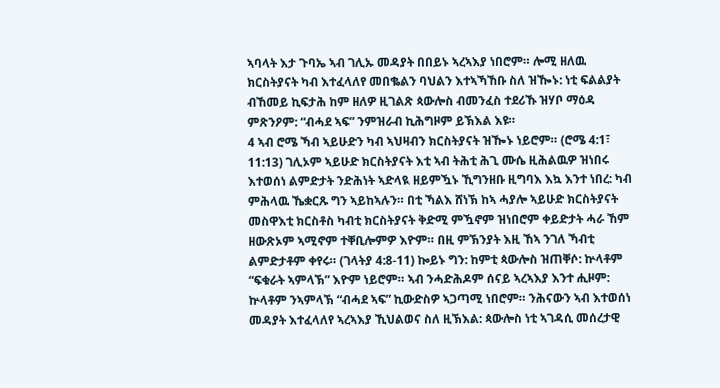ኣባላት እታ ጉባኤ ኣብ ገሊኡ መዳያት በበይኑ ኣረኣእያ ነበሮም። ሎሚ ዘለዉ ክርስትያናት ካብ እተፈላለየ መበቈልን ባህልን እተኣኻኸቡ ስለ ዝዀኑ: ነቲ ፍልልያት ብኸመይ ኪፍታሕ ከም ዘለዎ ዚገልጽ ጳውሎስ ብመንፈስ ተደሪኹ ዝሃቦ ማዕዳ ምጽንዖም: “ብሓደ ኣፍ” ንምዝራብ ኪሕግዞም ይኽእል እዩ።
4 ኣብ ሮሜ ኻብ ኣይሁድን ካብ ኣህዛብን ክርስትያናት ዝዀኑ ነይሮም። (ሮሜ 4:1፣ 11:13) ገሊኦም ኣይሁድ ክርስትያናት እቲ ኣብ ትሕቲ ሕጊ ሙሴ ዚሕልዉዎ ዝነበሩ እተወሰነ ልምድታት ንድሕነት ኣድላዪ ዘይምዃኑ ኺግንዘቡ ዚግባእ እኳ እንተ ነበረ: ካብ ምሕላዉ ኼቋርጹ ግን ኣይከኣሉን። በቲ ኻልእ ሸነኽ ከኣ ሓያሎ ኣይሁድ ክርስትያናት መስዋእቲ ክርስቶስ ካብቲ ክርስትያናት ቅድሚ ምዃኖም ዝነበሮም ቀይድታት ሓራ ኸም ዘውጽኦም ኣሚኖም ተቐቢሎምዎ እዮም። በዚ ምኽንያት እዚ ኸኣ ንገለ ኻብቲ ልምድታቶም ቀየሩ። (ገላትያ 4:8-11) ኰይኑ ግን: ከምቲ ጳውሎስ ዝጠቐሶ: ኵላቶም “ፍቁራት ኣምላኽ” እዮም ነይሮም። ኣብ ንሓድሕዶም ሰናይ ኣረኣእያ እንተ ሒዞም: ኵላቶም ንኣምላኽ “ብሓደ ኣፍ” ኪውድስዎ ኣጋጣሚ ነበሮም። ንሕናውን ኣብ እተወሰነ መዳያት እተፈላለየ ኣረኣእያ ኺህልወና ስለ ዚኽእል: ጳውሎስ ነቲ ኣገዳሲ መሰረታዊ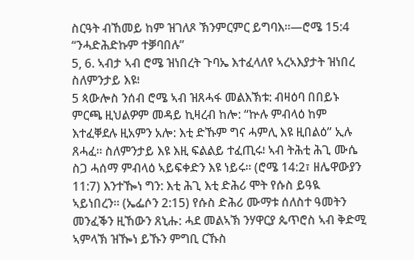ስርዓት ብኸመይ ከም ዝገለጾ ኽንምርምር ይግባእ።—ሮሜ 15:4
“ንሓድሕድኩም ተቓባበሉ”
5, 6. ኣብታ ኣብ ሮሜ ዝነበረት ጉባኤ እተፈላለየ ኣረኣእያታት ዝነበረ ስለምንታይ እዩ፧
5 ጳውሎስ ንሰብ ሮሜ ኣብ ዝጸሓፋ መልእኽቱ: ብዛዕባ በበይኑ ምርጫ ዚህልዎም መዳይ ኪዛረብ ከሎ: “ኵሉ ምብላዕ ከም እተፈቐደሉ ዚአምን አሎ: እቲ ድኹም ግና ሓምሊ እዩ ዚበልዕ” ኢሉ ጸሓፈ። ስለምንታይ እዩ እዚ ፍልልይ ተፈጢሩ፧ ኣብ ትሕቲ ሕጊ ሙሴ ስጋ ሓሰማ ምብላዕ ኣይፍቀድን እዩ ነይሩ። (ሮሜ 14:2፣ ዘሌዋውያን 11:7) እንተዀነ ግን: እቲ ሕጊ እቲ ድሕሪ ሞት የሱስ ይዓዪ ኣይነበረን። (ኤፌሶን 2:15) የሱስ ድሕሪ ሙማቱ ሰለስተ ዓመትን መንፈቕን ዚኸውን ጸኒሑ: ሓደ መልኣኽ ንሃዋርያ ጴጥሮስ ኣብ ቅድሚ ኣምላኽ ዝዀነ ይኹን ምግቢ ርኹስ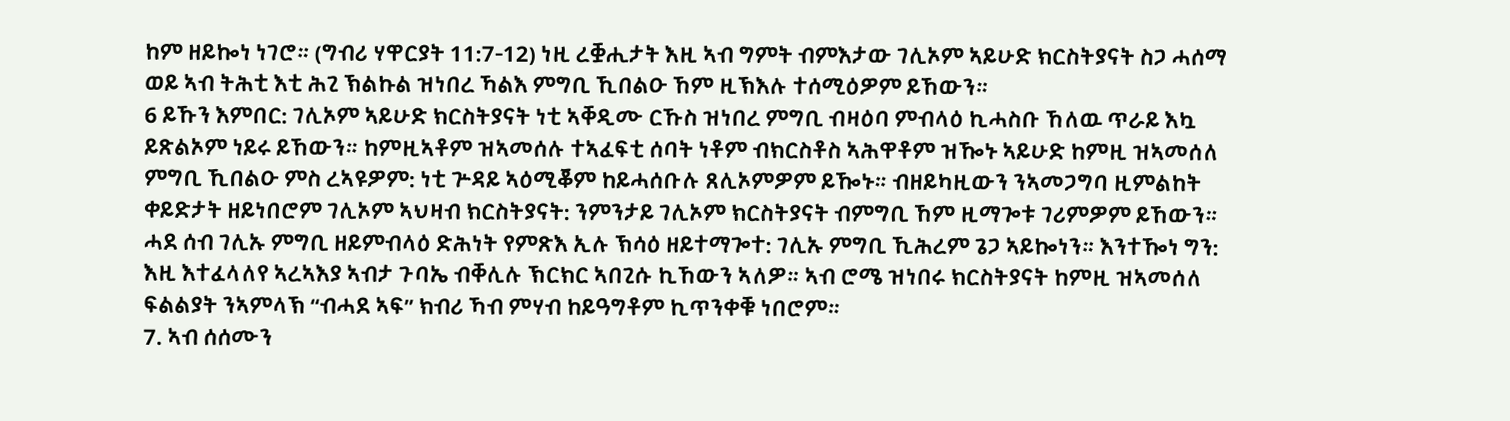ከም ዘይኰነ ነገሮ። (ግብሪ ሃዋርያት 11:7-12) ነዚ ረቛሒታት እዚ ኣብ ግምት ብምእታው ገሊኦም ኣይሁድ ክርስትያናት ስጋ ሓሰማ ወይ ኣብ ትሕቲ እቲ ሕጊ ኽልኩል ዝነበረ ኻልእ ምግቢ ኺበልዑ ኸም ዚኽእሉ ተሰሚዕዎም ይኸውን።
6 ይኹን እምበር: ገሊኦም ኣይሁድ ክርስትያናት ነቲ ኣቐዲሙ ርኹስ ዝነበረ ምግቢ ብዛዕባ ምብላዕ ኪሓስቡ ኸለዉ ጥራይ እኳ ይጽልኦም ነይሩ ይኸውን። ከምዚኣቶም ዝኣመሰሉ ተኣፈፍቲ ሰባት ነቶም ብክርስቶስ ኣሕዋቶም ዝዀኑ ኣይሁድ ከምዚ ዝኣመሰለ ምግቢ ኺበልዑ ምስ ረኣዩዎም: ነቲ ጕዳይ ኣዕሚቖም ከይሓሰቡሉ ጸሊኦምዎም ይዀኑ። ብዘይካዚውን ንኣመጋግባ ዚምልከት ቀይድታት ዘይነበሮም ገሊኦም ኣህዛብ ክርስትያናት: ንምንታይ ገሊኦም ክርስትያናት ብምግቢ ኸም ዚማጐቱ ገሪምዎም ይኸውን። ሓደ ሰብ ገሊኡ ምግቢ ዘይምብላዕ ድሕነት የምጽእ ኢሉ ኽሳዕ ዘይተማጐተ: ገሊኡ ምግቢ ኺሕረም ጌጋ ኣይኰነን። እንተዀነ ግን: እዚ እተፈላለየ ኣረኣእያ ኣብታ ጉባኤ ብቐሊሉ ኽርክር ኣበጊሱ ኪኸውን ኣለዎ። ኣብ ሮሜ ዝነበሩ ክርስትያናት ከምዚ ዝኣመሰለ ፍልልያት ንኣምላኽ “ብሓደ ኣፍ” ክብሪ ኻብ ምሃብ ከይዓግቶም ኪጥንቀቑ ነበሮም።
7. ኣብ ሰሰሙን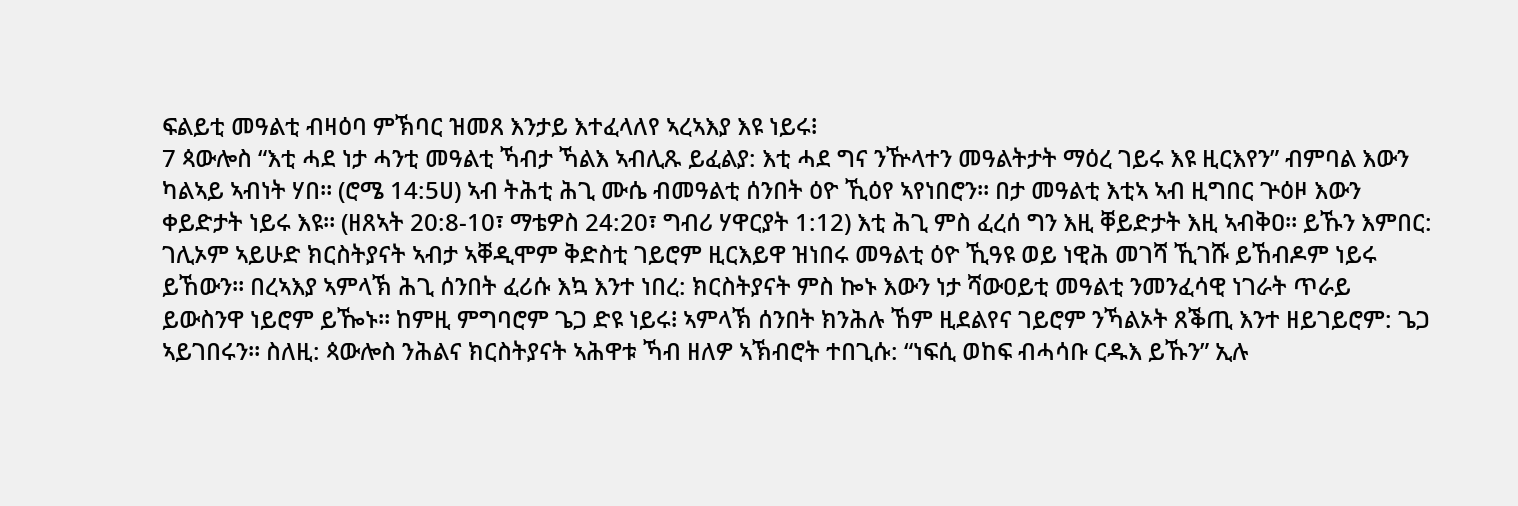ፍልይቲ መዓልቲ ብዛዕባ ምኽባር ዝመጸ እንታይ እተፈላለየ ኣረኣእያ እዩ ነይሩ፧
7 ጳውሎስ “እቲ ሓደ ነታ ሓንቲ መዓልቲ ኻብታ ኻልእ ኣብሊጹ ይፈልያ: እቲ ሓደ ግና ንዅላተን መዓልትታት ማዕረ ገይሩ እዩ ዚርእየን” ብምባል እውን ካልኣይ ኣብነት ሃበ። (ሮሜ 14:5ሀ) ኣብ ትሕቲ ሕጊ ሙሴ ብመዓልቲ ሰንበት ዕዮ ኺዕየ ኣየነበሮን። በታ መዓልቲ እቲኣ ኣብ ዚግበር ጕዕዞ እውን ቀይድታት ነይሩ እዩ። (ዘጸኣት 20:8-10፣ ማቴዎስ 24:20፣ ግብሪ ሃዋርያት 1:12) እቲ ሕጊ ምስ ፈረሰ ግን እዚ ቐይድታት እዚ ኣብቅዐ። ይኹን እምበር: ገሊኦም ኣይሁድ ክርስትያናት ኣብታ ኣቐዲሞም ቅድስቲ ገይሮም ዚርእይዋ ዝነበሩ መዓልቲ ዕዮ ኺዓዩ ወይ ነዊሕ መገሻ ኺገሹ ይኸብዶም ነይሩ ይኸውን። በረኣእያ ኣምላኽ ሕጊ ሰንበት ፈሪሱ እኳ እንተ ነበረ: ክርስትያናት ምስ ኰኑ እውን ነታ ሻውዐይቲ መዓልቲ ንመንፈሳዊ ነገራት ጥራይ ይውስንዋ ነይሮም ይዀኑ። ከምዚ ምግባሮም ጌጋ ድዩ ነይሩ፧ ኣምላኽ ሰንበት ክንሕሉ ኸም ዚደልየና ገይሮም ንኻልኦት ጸቕጢ እንተ ዘይገይሮም: ጌጋ ኣይገበሩን። ስለዚ: ጳውሎስ ንሕልና ክርስትያናት ኣሕዋቱ ኻብ ዘለዎ ኣኽብሮት ተበጊሱ: “ነፍሲ ወከፍ ብሓሳቡ ርዱእ ይኹን” ኢሉ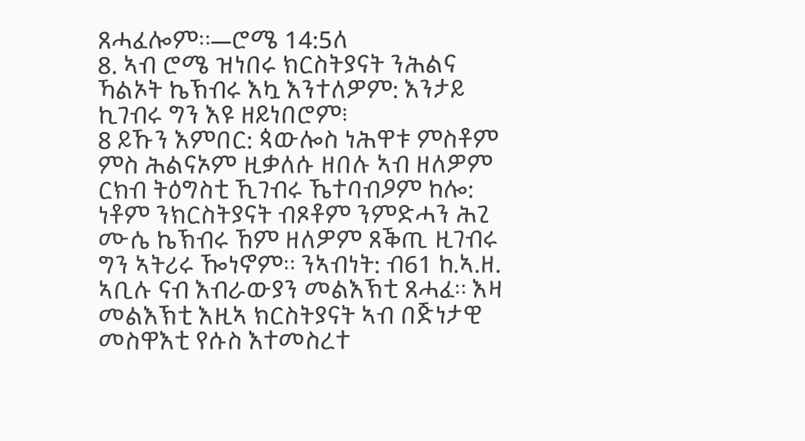ጸሓፈሎም።—ሮሜ 14:5ለ
8. ኣብ ሮሜ ዝነበሩ ክርስትያናት ንሕልና ኻልኦት ኬኽብሩ እኳ እንተለዎም: እንታይ ኪገብሩ ግን እዩ ዘይነበሮም፧
8 ይኹን እምበር: ጳውሎስ ነሕዋቱ ምስቶም ምስ ሕልናኦም ዚቃለሱ ዘበሉ ኣብ ዘለዎም ርክብ ትዕግስቲ ኺገብሩ ኼተባብዖም ከሎ: ነቶም ንክርስትያናት ብጾቶም ንምድሓን ሕጊ ሙሴ ኬኽብሩ ኸም ዘለዎም ጸቕጢ ዚገብሩ ግን ኣትሪሩ ዀነኖም። ንኣብነት: ብ61 ከ.ኣ.ዘ. ኣቢሉ ናብ እብራውያን መልእኽቲ ጸሓፈ። እዛ መልእኽቲ እዚኣ ክርስትያናት ኣብ በጅነታዊ መስዋእቲ የሱስ እተመስረተ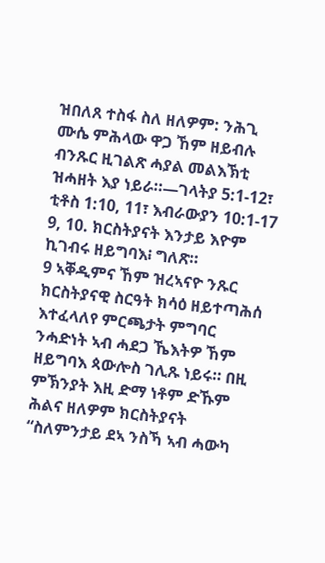ዝበለጸ ተስፋ ስለ ዘለዎም: ንሕጊ ሙሴ ምሕላው ዋጋ ኸም ዘይብሉ ብንጹር ዚገልጽ ሓያል መልእኽቲ ዝሓዘት እያ ነይራ።—ገላትያ 5:1-12፣ ቲቶስ 1:10, 11፣ እብራውያን 10:1-17
9, 10. ክርስትያናት እንታይ እዮም ኪገብሩ ዘይግባእ፧ ግለጽ።
9 ኣቐዲምና ኸም ዝረኣናዮ ንጹር ክርስትያናዊ ስርዓት ክሳዕ ዘይተጣሕሰ እተፈላለየ ምርጫታት ምግባር ንሓድነት ኣብ ሓደጋ ኼእትዎ ኸም ዘይግባእ ጳውሎስ ገሊጹ ነይሩ። በዚ ምኽንያት እዚ ድማ ነቶም ድኹም ሕልና ዘለዎም ክርስትያናት “ስለምንታይ ደኣ ንስኻ ኣብ ሓውካ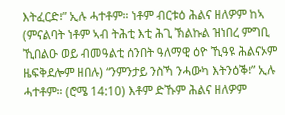እትፈርድ፧” ኢሉ ሓተቶም። ነቶም ብርቱዕ ሕልና ዘለዎም ከኣ (ምናልባት ነቶም ኣብ ትሕቲ እቲ ሕጊ ኽልኩል ዝነበረ ምግቢ ኺበልዑ ወይ ብመዓልቲ ሰንበት ዓለማዊ ዕዮ ኺዓዩ ሕልናኦም ዜፍቅደሎም ዘበሉ) “ንምንታይ ንስኻ ንሓውካ እትንዕቕ፧” ኢሉ ሓተቶም። (ሮሜ 14:10) እቶም ድኹም ሕልና ዘለዎም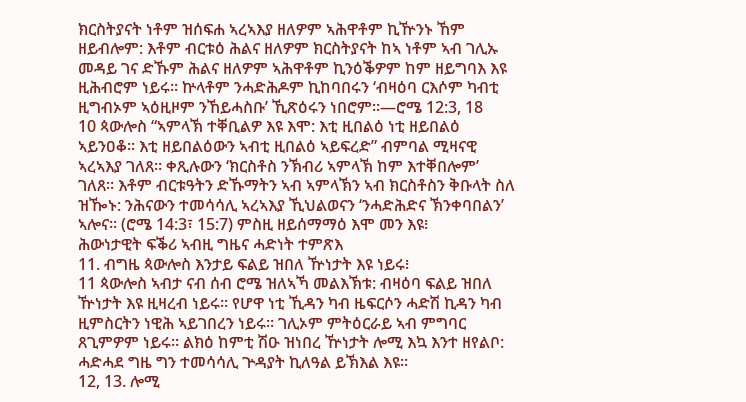ክርስትያናት ነቶም ዝሰፍሐ ኣረኣእያ ዘለዎም ኣሕዋቶም ኪዅንኑ ኸም ዘይብሎም: እቶም ብርቱዕ ሕልና ዘለዎም ክርስትያናት ከኣ ነቶም ኣብ ገሊኡ መዳይ ገና ድኹም ሕልና ዘለዎም ኣሕዋቶም ኪንዕቕዎም ከም ዘይግባእ እዩ ዚሕብሮም ነይሩ። ኵላቶም ንሓድሕዶም ኪከባበሩን ‘ብዛዕባ ርእሶም ካብቲ ዚግብኦም ኣዕዚዞም ንኸይሓስቡ’ ኺጽዕሩን ነበሮም።—ሮሜ 12:3, 18
10 ጳውሎስ “ኣምላኽ ተቐቢልዎ እዩ እሞ: እቲ ዚበልዕ ነቲ ዘይበልዕ ኣይንዐቆ። እቲ ዘይበልዕውን ኣብቲ ዚበልዕ ኣይፍረድ” ብምባል ሚዛናዊ ኣረኣእያ ገለጸ። ቀጺሉውን ‘ክርስቶስ ንኽብሪ ኣምላኽ ከም እተቐበሎም’ ገለጸ። እቶም ብርቱዓትን ድኹማትን ኣብ ኣምላኽን ኣብ ክርስቶስን ቅቡላት ስለ ዝዀኑ: ንሕናውን ተመሳሳሊ ኣረኣእያ ኺህልወናን ‘ንሓድሕድና ኽንቀባበልን’ ኣሎና። (ሮሜ 14:3፣ 15:7) ምስዚ ዘይሰማማዕ እሞ መን እዩ፧
ሕውነታዊት ፍቕሪ ኣብዚ ግዜና ሓድነት ተምጽእ
11. ብግዜ ጳውሎስ እንታይ ፍልይ ዝበለ ዅነታት እዩ ነይሩ፧
11 ጳውሎስ ኣብታ ናብ ሰብ ሮሜ ዝለኣኻ መልእኽቱ: ብዛዕባ ፍልይ ዝበለ ዅነታት እዩ ዚዛረብ ነይሩ። የሆዋ ነቲ ኺዳን ካብ ዜፍርሶን ሓድሽ ኪዳን ካብ ዚምስርትን ነዊሕ ኣይገበረን ነይሩ። ገሊኦም ምትዕርራይ ኣብ ምግባር ጸጊምዎም ነይሩ። ልክዕ ከምቲ ሽዑ ዝነበረ ዅነታት ሎሚ እኳ እንተ ዘየልቦ: ሓድሓደ ግዜ ግን ተመሳሳሊ ጕዳያት ኪለዓል ይኽእል እዩ።
12, 13. ሎሚ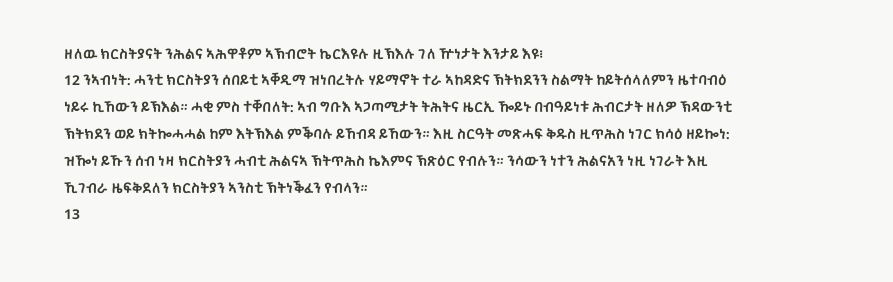ዘለዉ ክርስትያናት ንሕልና ኣሕዋቶም ኣኽብሮት ኬርእዩሉ ዚኽእሉ ገለ ዅነታት እንታይ እዩ፧
12 ንኣብነት: ሓንቲ ክርስትያን ሰበይቲ ኣቐዲማ ዝነበረትሉ ሃይማኖት ተራ ኣከዳድና ኽትክደንን ስልማት ከይትሰላለምን ዜተባብዕ ነይሩ ኪኸውን ይኽእል። ሓቂ ምስ ተቐበለት: ኣብ ግቡእ ኣጋጣሚታት ትሕትና ዜርኢ ዀይኑ በብዓይነቱ ሕብርታት ዘለዎ ኽዳውንቲ ኽትክደን ወይ ክትኰሓሓል ከም እትኽእል ምቕባሉ ይኸብዳ ይኸውን። እዚ ስርዓት መጽሓፍ ቅዱስ ዚጥሕስ ነገር ክሳዕ ዘይኰነ: ዝዀነ ይኹን ሰብ ነዛ ክርስትያን ሓብቲ ሕልናኣ ኽትጥሕስ ኬእምና ኽጽዕር የብሉን። ንሳውን ነተን ሕልናአን ነዚ ነገራት እዚ ኺገብራ ዜፍቅደለን ክርስትያን ኣንስቲ ኽትነቕፈን የብላን።
13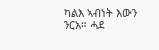ካልእ ኣብነት እውን ንርአ። ሓደ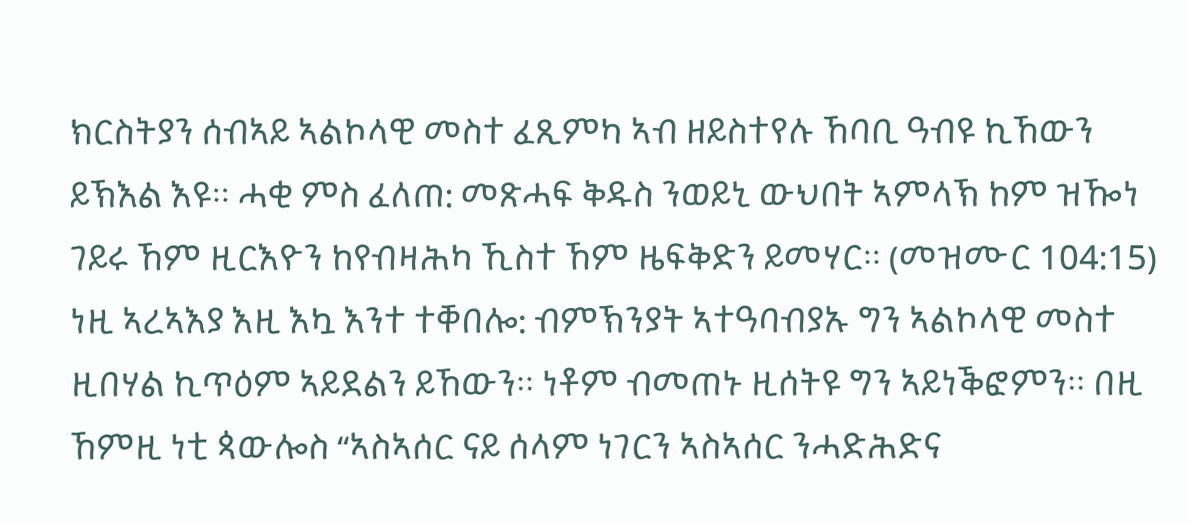ክርስትያን ሰብኣይ ኣልኮላዊ መስተ ፈጺምካ ኣብ ዘይስተየሉ ኸባቢ ዓብዩ ኪኸውን ይኽእል እዩ። ሓቂ ምስ ፈለጠ: መጽሓፍ ቅዱስ ንወይኒ ውህበት ኣምላኽ ከም ዝዀነ ገይሩ ኸም ዚርእዮን ከየብዛሕካ ኺስተ ኸም ዜፍቅድን ይመሃር። (መዝሙር 104:15) ነዚ ኣረኣእያ እዚ እኳ እንተ ተቐበሎ: ብምኽንያት ኣተዓባብያኡ ግን ኣልኮላዊ መስተ ዚበሃል ኪጥዕም ኣይደልን ይኸውን። ነቶም ብመጠኑ ዚሰትዩ ግን ኣይነቕፎምን። በዚ ኸምዚ ነቲ ጳውሎስ “ኣስኣሰር ናይ ሰላም ነገርን ኣስኣሰር ንሓድሕድና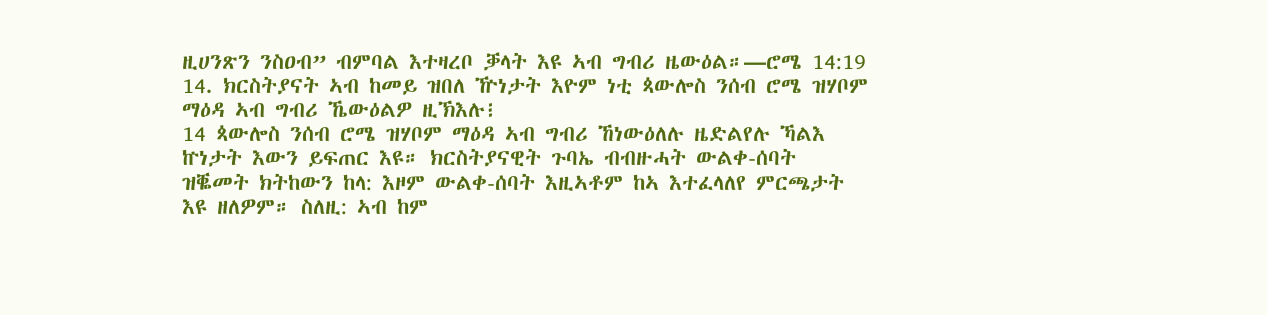ዚሀንጽን ንስዐብ” ብምባል እተዛረቦ ቓላት እዩ ኣብ ግብሪ ዜውዕል።—ሮሜ 14:19
14. ክርስትያናት ኣብ ከመይ ዝበለ ዅነታት እዮም ነቲ ጳውሎስ ንሰብ ሮሜ ዝሃቦም ማዕዳ ኣብ ግብሪ ኼውዕልዎ ዚኽእሉ፧
14 ጳውሎስ ንሰብ ሮሜ ዝሃቦም ማዕዳ ኣብ ግብሪ ኸነውዕለሉ ዜድልየሉ ኻልእ ኵነታት እውን ይፍጠር እዩ። ክርስትያናዊት ጉባኤ ብብዙሓት ውልቀ-ሰባት ዝቘመት ክትከውን ከላ: እዞም ውልቀ-ሰባት እዚኣቶም ከኣ እተፈላለየ ምርጫታት እዩ ዘለዎም። ስለዚ: ኣብ ከም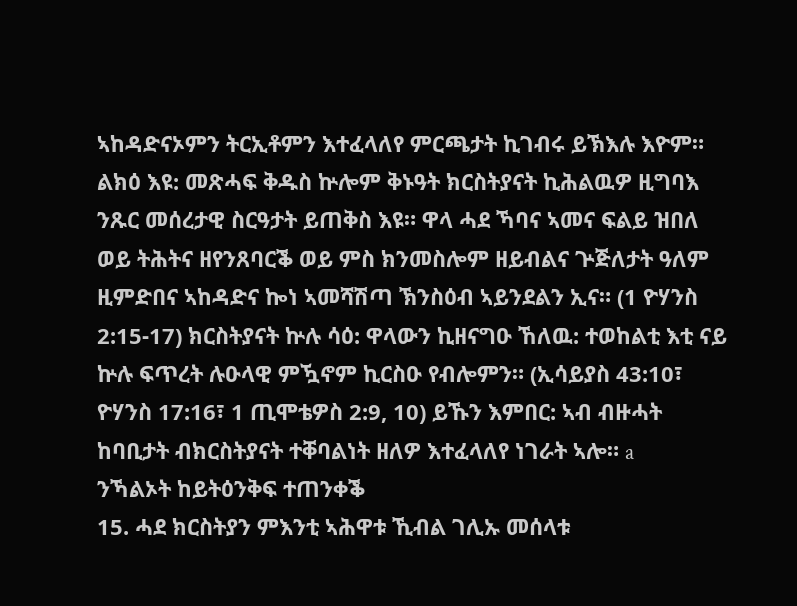ኣከዳድናኦምን ትርኢቶምን እተፈላለየ ምርጫታት ኪገብሩ ይኽእሉ እዮም። ልክዕ እዩ: መጽሓፍ ቅዱስ ኵሎም ቅኑዓት ክርስትያናት ኪሕልዉዎ ዚግባእ ንጹር መሰረታዊ ስርዓታት ይጠቅስ እዩ። ዋላ ሓደ ኻባና ኣመና ፍልይ ዝበለ ወይ ትሕትና ዘየንጸባርቕ ወይ ምስ ክንመስሎም ዘይብልና ጕጅለታት ዓለም ዚምድበና ኣከዳድና ኰነ ኣመሻሽጣ ኽንስዕብ ኣይንደልን ኢና። (1 ዮሃንስ 2:15-17) ክርስትያናት ኵሉ ሳዕ: ዋላውን ኪዘናግዑ ኸለዉ: ተወከልቲ እቲ ናይ ኵሉ ፍጥረት ሉዑላዊ ምዃኖም ኪርስዑ የብሎምን። (ኢሳይያስ 43:10፣ ዮሃንስ 17:16፣ 1 ጢሞቴዎስ 2:9, 10) ይኹን እምበር: ኣብ ብዙሓት ከባቢታት ብክርስትያናት ተቐባልነት ዘለዎ እተፈላለየ ነገራት ኣሎ። a
ንኻልኦት ከይትዕንቅፍ ተጠንቀቕ
15. ሓደ ክርስትያን ምእንቲ ኣሕዋቱ ኺብል ገሊኡ መሰላቱ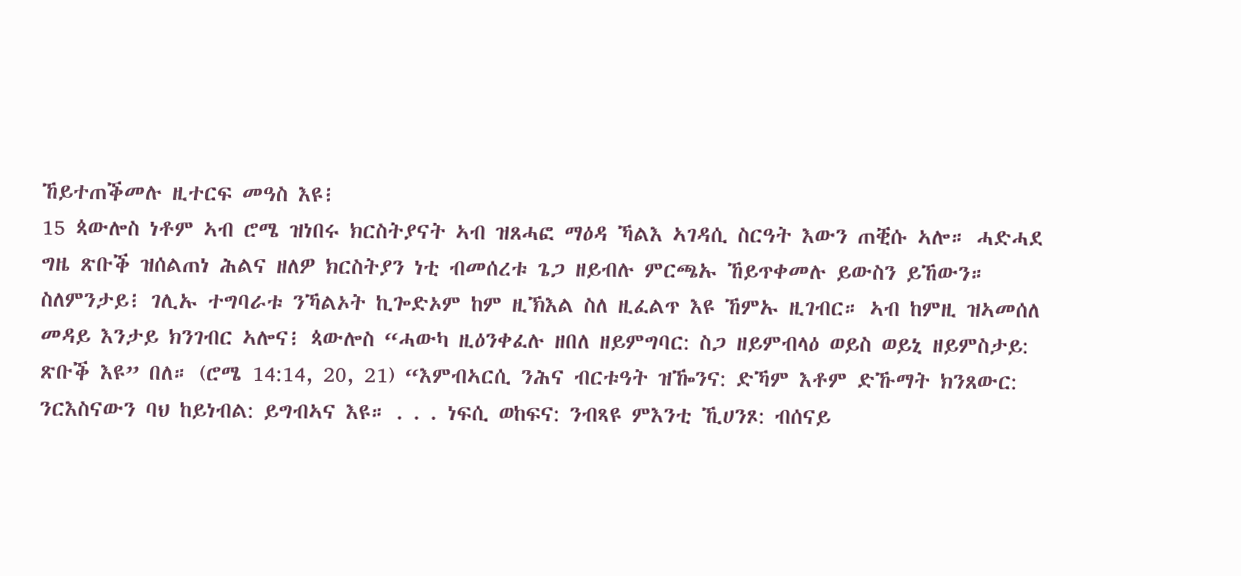ኸይተጠቕመሉ ዚተርፍ መዓስ እዩ፧
15 ጳውሎስ ነቶም ኣብ ሮሜ ዝነበሩ ክርስትያናት ኣብ ዝጸሓፎ ማዕዳ ኻልእ ኣገዳሲ ስርዓት እውን ጠቒሱ ኣሎ። ሓድሓደ ግዜ ጽቡቕ ዝሰልጠነ ሕልና ዘለዎ ክርስትያን ነቲ ብመሰረቱ ጌጋ ዘይብሉ ምርጫኡ ኸይጥቀመሉ ይውስን ይኸውን። ስለምንታይ፧ ገሊኡ ተግባራቱ ንኻልኦት ኪጐድኦም ከም ዚኽእል ስለ ዚፈልጥ እዩ ኸምኡ ዚገብር። ኣብ ከምዚ ዝኣመሰለ መዳይ እንታይ ክንገብር ኣሎና፧ ጳውሎስ “ሓውካ ዚዕንቀፈሉ ዘበለ ዘይምግባር: ስጋ ዘይምብላዕ ወይስ ወይኒ ዘይምስታይ: ጽቡቕ እዩ” በለ። (ሮሜ 14:14, 20, 21) “እምብኣርሲ ንሕና ብርቱዓት ዝዀንና: ድኻም እቶም ድኹማት ክንጸውር: ንርእስናውን ባህ ከይነብል: ይግብኣና እዩ። . . . ነፍሲ ወከፍና: ንብጻዩ ምእንቲ ኺሀንጾ: ብሰናይ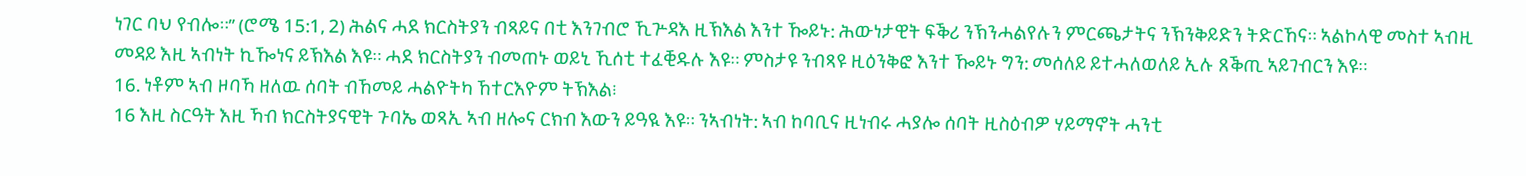ነገር ባህ የብሎ።” (ሮሜ 15:1, 2) ሕልና ሓደ ክርስትያን ብጻይና በቲ እንገብሮ ኺጕዳእ ዚኽእል እንተ ዀይኑ: ሕውነታዊት ፍቕሪ ንኽንሓልየሉን ምርጫታትና ንኽንቅይድን ትድርኸና። ኣልኮላዊ መስተ ኣብዚ መዳይ እዚ ኣብነት ኪዀነና ይኽእል እዩ። ሓደ ክርስትያን ብመጠኑ ወይኒ ኺሰቲ ተፈቒዱሉ እዩ። ምስታዩ ንብጻዩ ዚዕንቅፎ እንተ ዀይኑ ግን: መሰለይ ይተሓለወለይ ኢሉ ጸቕጢ ኣይገብርን እዩ።
16. ነቶም ኣብ ዞባኻ ዘለዉ ሰባት ብኸመይ ሓልዮትካ ኸተርእዮም ትኽእል፧
16 እዚ ስርዓት እዚ ኻብ ክርስትያናዊት ጉባኤ ወጻኢ ኣብ ዘሎና ርክብ እውን ይዓዪ እዩ። ንኣብነት: ኣብ ከባቢና ዚነብሩ ሓያሎ ሰባት ዚስዕብዎ ሃይማኖት ሓንቲ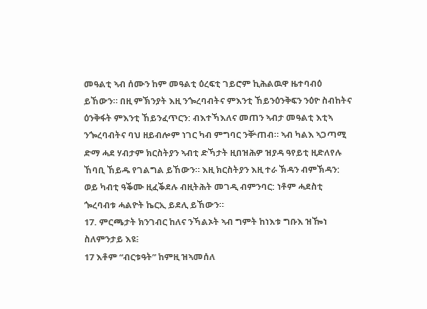መዓልቲ ኣብ ሰሙን ከም መዓልቲ ዕረፍቲ ገይሮም ኪሕልዉዋ ዜተባብዕ ይኸውን። በዚ ምኽንያት እዚ ንጐረባብትና ምእንቲ ኸይንዕንቅፍን ንዕዮ ስብከትና ዕንቅፋት ምእንቲ ኸይንፈጥርን: ብእተኻእለና መጠን ኣብታ መዓልቲ እቲኣ ንጐረባብትና ባህ ዘይብሎም ነገር ካብ ምግባር ንቝጠብ። ኣብ ካልእ ኣጋጣሚ ድማ ሓደ ሃብታም ክርስትያን ኣብቲ ድኻታት ዚበዝሕዎ ዝያዳ ዓየይቲ ዚድለየሉ ኸባቢ ኸይዱ የገልግል ይኸውን። እዚ ክርስትያን እዚ ተራ ኽዳን ብምኽዳን: ወይ ካብቲ ዓቕሙ ዚፈቕደሉ ብዚትሕት መገዲ ብምንባር: ነቶም ሓደስቲ ጐረባብቱ ሓልዮት ኬርኢ ይደሊ ይኸውን።
17. ምርጫታት ክንገብር ከለና ንኻልኦት ኣብ ግምት ከነእቱ ግቡእ ዝዀነ ስለምንታይ እዩ፧
17 እቶም “ብርቱዓት” ከምዚ ዝኣመሰለ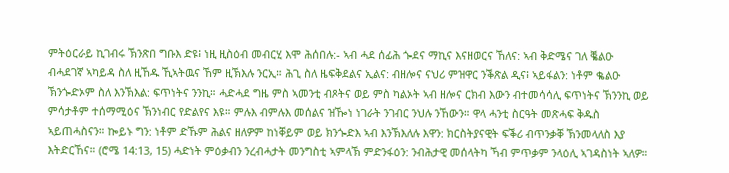ምትዕርራይ ኪገብሩ ኽንጽበ ግቡእ ድዩ፧ ነዚ ዚስዕብ መብርሂ እሞ ሕሰበሉ:- ኣብ ሓደ ሰፊሕ ጐደና ማኪና እናዘወርና ኸለና: ኣብ ቅድሜና ገለ ቘልዑ ብሓደገኛ ኣካይዳ ስለ ዚኸዱ ኺኣትዉና ኸም ዚኽእሉ ንርኢ። ሕጊ ስለ ዜፍቅደልና ኢልና: ብዘሎና ናህሪ ምዝዋር ንቕጽል ዲና፧ ኣይፋልን: ነቶም ቈልዑ ኽንጐድኦም ስለ እንኽእል: ፍጥነትና ንንኪ። ሓድሓደ ግዜ ምስ ኣመንቲ ብጾትና ወይ ምስ ካልኦት ኣብ ዘሎና ርክብ እውን ብተመሳሳሊ ፍጥነትና ኽንንኪ ወይ ምሳታቶም ተሰማሚዕና ኽንነብር የድልየና እዩ። ምሉእ ብምሉእ መሰልና ዝዀነ ነገራት ንገብር ንህሉ ንኸውን። ዋላ ሓንቲ ስርዓት መጽሓፍ ቅዱስ ኣይጠሓስናን። ኰይኑ ግን: ነቶም ድኹም ሕልና ዘለዎም ከነቐይም ወይ ክንጐድእ ኣብ እንኽእለሉ እዋን: ክርስትያናዊት ፍቕሪ ብጥንቃቐ ኽንመላለስ እያ እትድርኸና። (ሮሜ 14:13, 15) ሓድነት ምዕቃብን ንረብሓታት መንግስቲ ኣምላኽ ምድንፋዕን: ንብሕታዊ መሰላትካ ኻብ ምጥቃም ንላዕሊ ኣገዳስነት ኣለዎ።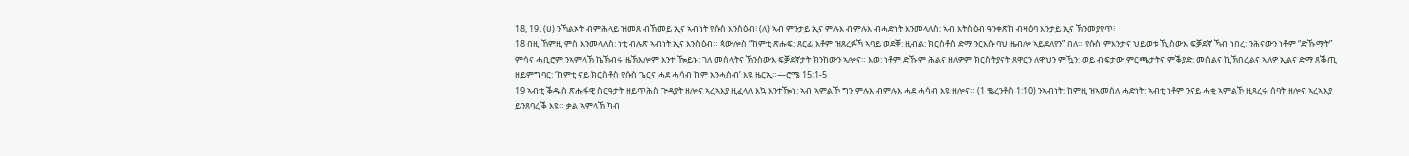18, 19. (ሀ) ንኻልኦት ብምሕላይ ዝመጸ ብኸመይ ኢና ኣብነት የሱስ እንስዕብ፧ (ለ) ኣብ ምንታይ ኢና ምሉእ ብምሉእ ብሓድነት እንመላለስ: ኣብ እትስዕብ ዓንቀጽከ ብዛዕባ እንታይ ኢና ኽንመያየጥ፧
18 በዚ ኸምዚ ምስ እንመላለስ: ነቲ ብሉጽ ኣብነት ኢና እንስዕብ። ጳውሎስ “ከምቲ ጽሑፍ: ጸርፊ እቶም ዝጸረፉኻ ኣባይ ወደቐ: ዚብል: ክርስቶስ ድማ ንርእሱ ባህ ዜብሎ ኣይደለየን” በለ። የሱስ ምእንታና ህይወቱ ኺስውእ ፍቓደኛ ኻብ ነበረ: ንሕናውን ነቶም “ድኹማት” ምሳና ሓቢሮም ንኣምላኽ ኬኽብሩ ዜኽእሎም እንተ ዀይኑ: ገለ መሰላትና ኽንስውእ ፍቓደኛታት ክንከውን ኣሎና። እወ: ነቶም ድኹም ሕልና ዘለዎም ክርስትያናት ጸዋርን ለዋህን ምዃን: ወይ ብፍታው ምርጫታትና ምቕያድ: መሰልና ኪኽበረልና ኣለዎ ኢልና ድማ ጸቕጢ ዘይምግባር: ‘ከምቲ ናይ ክርስቶስ የሱስ ጌርና ሓደ ሓሳብ ከም እንሓስብ’ እዩ ዜርኢ።—ሮሜ 15:1-5
19 ኣብቲ ቕዱስ ጽሑፋዊ ስርዓታት ዘይጥሕስ ጕዳያት ዘሎና ኣረኣእያ ዚፈላለ እኳ እንተዀነ: ኣብ ኣምልኾ ግን ምሉእ ብምሉእ ሓደ ሓሳብ እዩ ዘሎና። (1 ቈረንቶስ 1:10) ንኣብነት: ከምዚ ዝኣመሰለ ሓድነት: ኣብቲ ነቶም ንናይ ሓቂ ኣምልኾ ዚጻረሩ ሰባት ዘሎና ኣረኣእያ ይንጸባረቕ እዩ። ቃል ኣምላኽ ካብ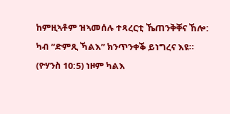ከምዚኣቶም ዝኣመሰሉ ተጻረርቲ ኼጠንቅቐና ኸሎ: ካብ “ድምጺ ኻልእ” ክንጥንቀቕ ይነግረና እዩ። (ዮሃንስ 10:5) ነዞም ካልእ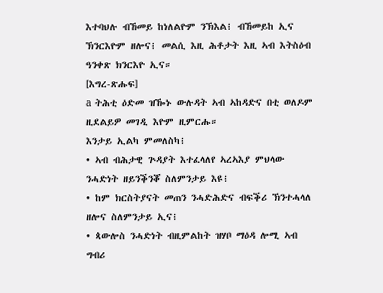እተባህሉ ብኸመይ ከነለልዮም ንኽእል፧ ብኸመይከ ኢና ኽንርእዮም ዘሎና፧ መልሲ እዚ ሕቶታት እዚ ኣብ እትስዕብ ዓንቀጽ ክንርእዮ ኢና።
[እግረ-ጽሑፍ]
a ትሕቲ ዕድመ ዝዀኑ ውሉዳት ኣብ ኣከዳድና በቲ ወለዶም ዚደልይዎ መገዲ እዮም ዚምርሑ።
እንታይ ኢልካ ምመለስካ፧
• ኣብ ብሕታዊ ጕዳያት እተፈላለየ ኣረኣእያ ምህላው ንሓድነት ዘይንቕንቖ ስለምንታይ እዩ፧
• ከም ክርስትያናት መጠን ንሓድሕድና ብፍቕሪ ኽንተሓላለ ዘሎና ስለምንታይ ኢና፧
• ጳውሎስ ንሓድነት ብዚምልከት ዝሃቦ ማዕዳ ሎሚ ኣብ ግብሪ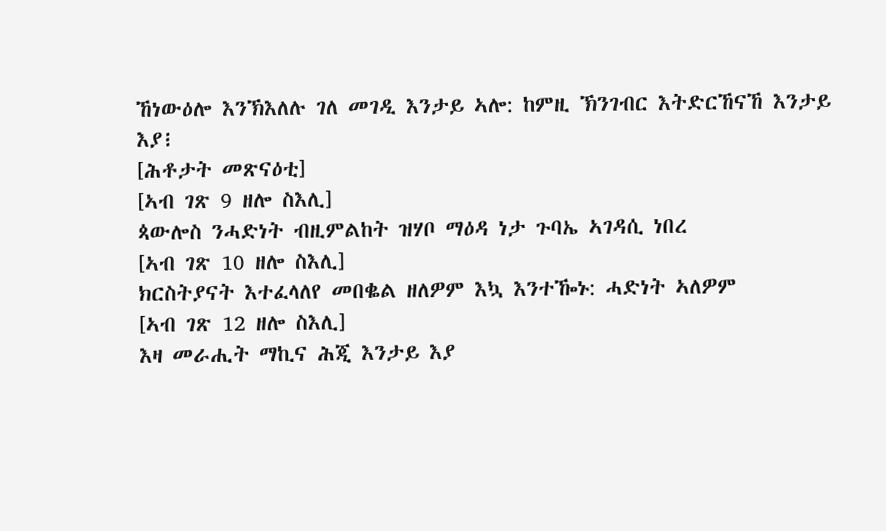ኸነውዕሎ እንኽእለሉ ገለ መገዲ እንታይ ኣሎ: ከምዚ ኽንገብር እትድርኸናኸ እንታይ እያ፧
[ሕቶታት መጽናዕቲ]
[ኣብ ገጽ 9 ዘሎ ስእሊ]
ጳውሎስ ንሓድነት ብዚምልከት ዝሃቦ ማዕዳ ነታ ጉባኤ ኣገዳሲ ነበረ
[ኣብ ገጽ 10 ዘሎ ስእሊ]
ክርስትያናት እተፈላለየ መበቈል ዘለዎም እኳ እንተዀኑ: ሓድነት ኣለዎም
[ኣብ ገጽ 12 ዘሎ ስእሊ]
እዛ መራሒት ማኪና ሕጂ እንታይ እያ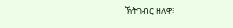ኽትገብር ዘለዋ፧